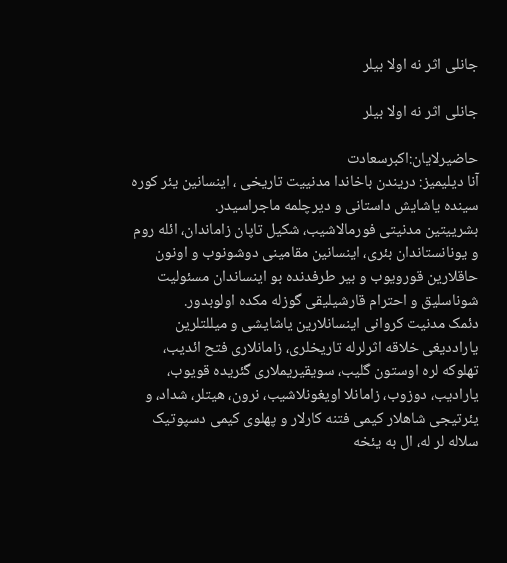جانلی اثر نه اولا بیلر

جانلی اثر نه اولا بیلر

حاضیرلایان:اکبرسعادت
آنا دیلیمیز: دریندن باخاندا مدنییت تاریخی ، اینسانین یئر کوره سینده یاشایش داستانی و دیرچلمه ماجراسیدر.
بشرییتین مدنیتی فورمالاشیب، شکیل تاپان زاماندان، ائله روم و یونانستاندان بئری، اینسانین مقامینی دوشونوب و اونون حاقلارین قورویوب و بیر طرفدنده بو اینساندان مسئولیت شوناسلیق و احترام قارشیلیقی گوزله مکده اولوبدور.
دئمک مدنیت کروانی اینسانلارین یاشایشی و میللتلرین یاراددیغی خلاقه اثرلرله تاریخلری، زامانلاری فتح ائدیب، تهلوکه لره اوستون گلیب، سویقیریملاری گئریده قویوب، یارادیب، دوزوب، زامانلا اویغونلاشیب، نرون، هیتلر، شداد، و یئرتیجی شاهلار کیمی فتنه کارلار و پهلوی کیمی دسپوتیک سلاله لر له، ال به یئخه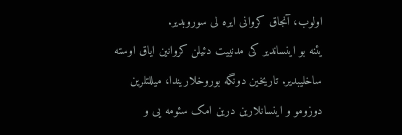اولوب، آنجاق کروانی ایره لی سوروبدیر.
یئنه بو اینساندیر کی مدنییت دئیلن کروانین ایاق اوسته ساخلیبدیر. تاریخین دونگه بوروخلاریندا، میللتلرین دوزومو و اینسانلارین درین امک سئومه یی و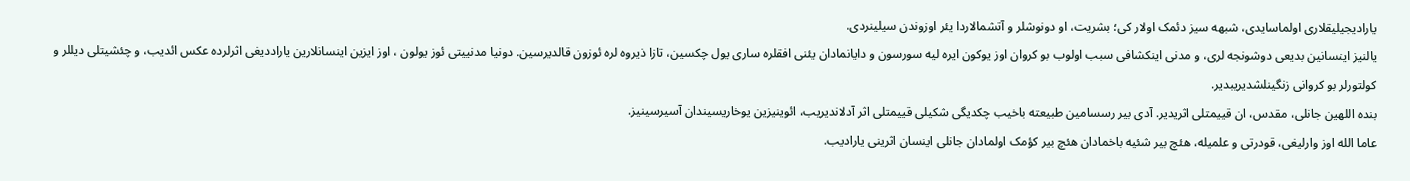یارادیجیلیقلاری اولماسایدی، شبهه سیز دئمک اولار کی؛ بشریت، او دونوشلر و آتشمالاردا یئر اوزوندن سیلینردی.
یالنیز اینسانین بدیعی دوشونجه لری، و مدنی اینکشافی سبب اولوب بو کروان اوز یوکون ایره لیه سورسون و دایانمادان یئنی افقلره ساری یول چکسین، تازا ذیروه لره ئوزون قالدیرسین. دونیا مدنییتی ئوز یولون ، اوز ایزین اینسانلارین یاراددیغی اثرلرده عکس ائدیب، و چئشیتلی دیللر و کولتورلر بو کروانی زنگینلشدیریبدیر.
بنده اللهین جانلی، مقدس، ان قییمتلی اثریدیر. آدی بیر رسسامین طبیعته باخیب چکدیگی شکیلی قییمتلی اثر آدلاندیریب، ائوینیزین یوخاریسیندان آسیرسینیز.
عاما الله اوز وارلیغی، قودرتی و علمیله، هئچ بیر شئیه باخمادان هئچ بیر کؤمک اولمادان جانلی اینسان اثرینی یارادیب.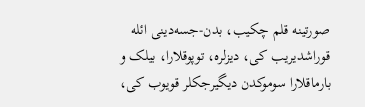صورتینه قلم چکیب، بدن-جسه‌دینی ائله قوراشدیریب کی، دیزلره، توپوقلارا، بیلک و بارماقلارا سوموکدن دیگیرجکلر قویوب کی،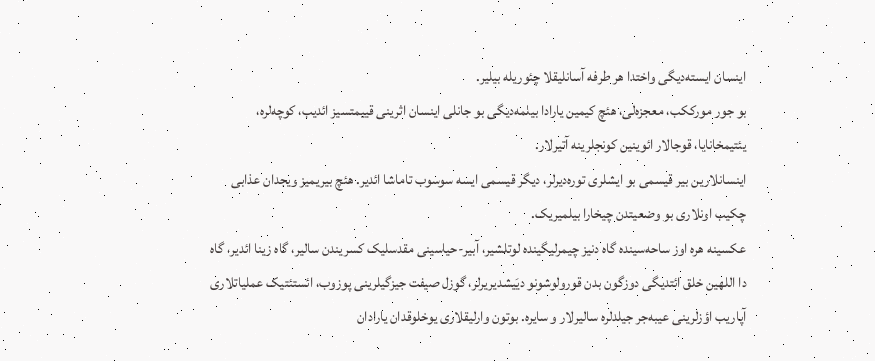اینسان ایسته‌دیگی واختدا هر طرفه آسانلیقلا چئوریله بیلیر.
بو جور مورککب، معجزه‌‌لی، هئچ کیمین یارادا بیلمه‌دیگی بو جانلی اینسان اثرینی قییمتسیز ائدیب، کوچه‌لره، یئتیمخانایا، قوجالار ائوینین کونجلرینه آتیرلار.
اینسانلارین بیر قیسمی بو ایشلری توره‌دیرلر، دیگر قیسمی ایسه سوسوب تاماشا ائدیر. هئچ بیریمیز ویجدان عذابی چکیب اونلاری بو وضعیتدن چیخارا بیلمیریک.
عکسینه هره اوز ساحه‌‌سینده گاه دنیز چیمرلیگینده لوتلشیر، آبیر-حیاسینی مقدسلیک کسریندن سالیر، گاه زینا ائدیر، گاه دا اللهین خلق ائتدیگی دوزگون بدن قورولوشونو دیَیشدیریرلر، گوزل صیفت جیزگیلرینی پوزوب، ائستئتیک عملیاتلاری آپاریب اؤزلرینی عیبه‌جر جیلدلره سالیرلار و سایره. بوتون وارلیقلاری یوخلوقدان یارادان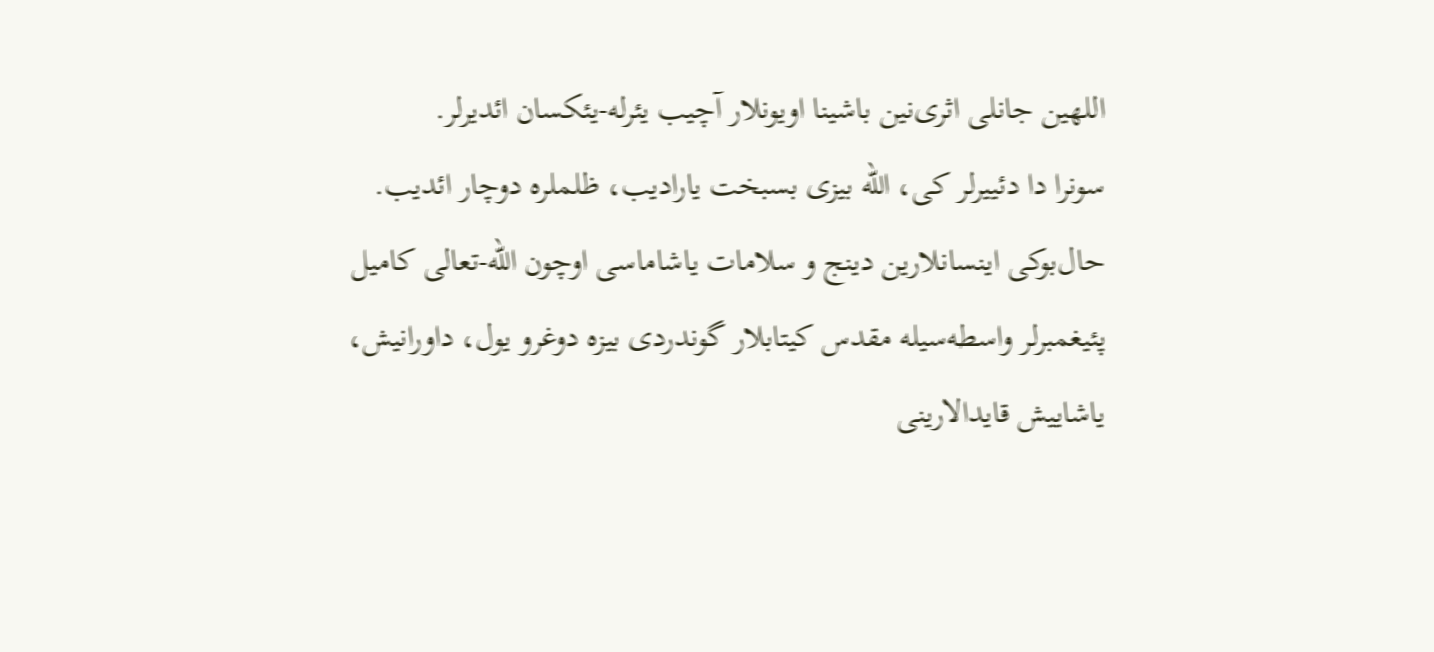اللهین جانلی اثری‌نین باشینا اویونلار آچیب یئرله-یئکسان ائدیرلر.
سونرا دا دئییرلر کی، الله بیزی بسبخت یارادیب، ظلملره دوچار ائدیب. حال‌بوکی اینسانلارین دینج و سلامات یاشاماسی اوچون الله-تعالی کامیل پئیغمبرلر واسطه‌‌سیله مقدس کیتابلار گوندردی بیزه دوغرو یول، داورانیش، یاشاییش قایدالارینی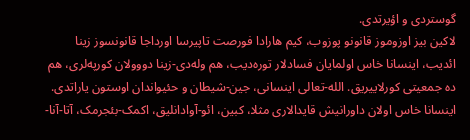گوستردی و اؤیرتدی.
لاکین بیز اوزوموز قانونو پوزوب، کیم هارادا فورصت تاپیرسا اورداجا قانونسوز زینا ائدیب، اینسانا خاس اولمایان فسادلار توره‌دیب، هم وله‌دی-زینا دووولان کورپه‌لری، هم ده جمعیتی کورلاییریق. الله-تعالی اینسانی، جین-شیطان و حئیواندان اوستون یاراتدی.
اینسانا خاس اولان داورانیش قایدالاری مثلا، کبین، ائو-آوادانلیق، اکمک-بئجرمک، آتا-آنا-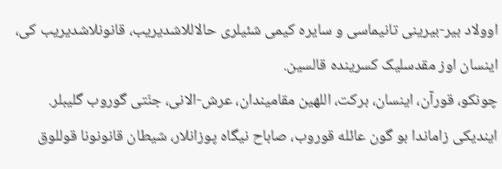اوولاد بیر-بیرینی تانیماسی و سایره کیمی شئیلری حالاللاشدیریب، قانونلاشدیریب کی، اینسان اوز مقدسلیک کسرینده قالسین.
چونکو، قورآن، اینسان، برکت، اللهین مقامیندان، عرش-الانی، جنّتی گوروب گلیبلر. ایندیکی زاماندا بو گون عائله‌‌ قوروب، صاباح نیگاه پوزانلار، شیطان قانونونا قوللوق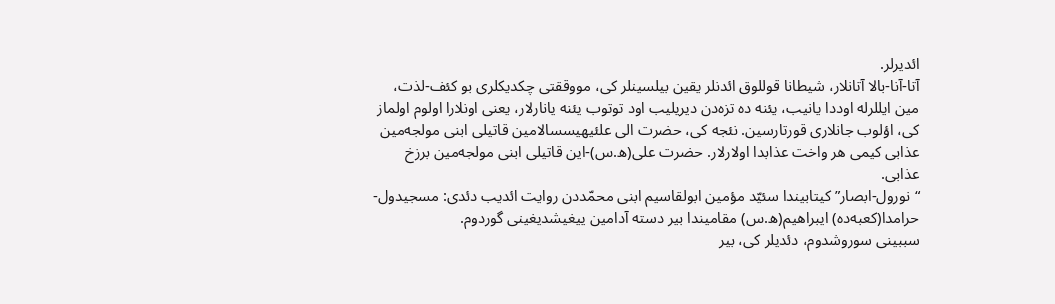ائدیرلر.
آتا-آنا-بالا آتانلار، شیطانا قوللوق ائدنلر یقین بیلسینلر کی، مووققتی چکدیکلری بو کئف-لذت، مین ایللرله اوددا یانیب، یئنه ده تزه‌دن دیریلیب اود توتوب یئنه یانارلار، یعنی اونلارا اولوم اولماز کی، اؤلوب جانلاری قورتارسین. نئجه کی، حضرت الی علئیهیسسالامین قاتیلی ابنی مولجه‌مین عذابی کیمی هر واخت عذابدا اولارلار. حضرت علی(ه.س)-این قاتیلی ابنی مولجه‌مین برزخ عذابی.
“نورول-ابصار” کیتابیندا سئیّد مؤمین ابولقاسیم ابنی محمّددن روایت ائدیب دئدی: مسجیدول-حرامدا(کعبه‌‌ده‌‌) ایبراهیم(ه.س) مقامیندا بیر دسته آدامین ییغیشدیغینی گوردوم.
سببینی سوروشدوم، دئدیلر کی، بیر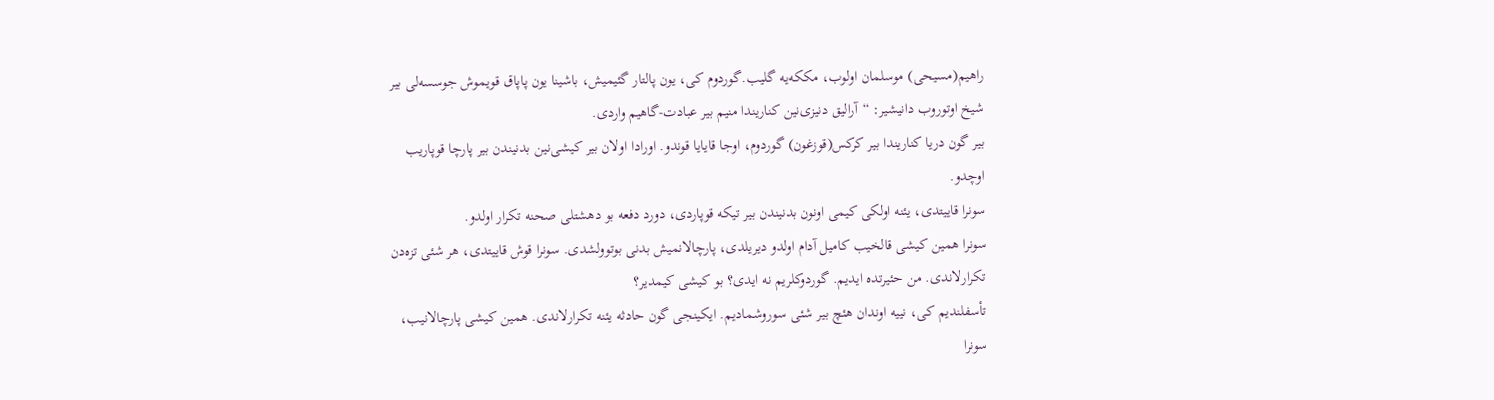راهیم(مسیحی) موسلمان اولوب، مککه‌یه گلیب.گوردوم کی، یون پالتار گئیمیش، باشینا یون پاپاق قویموش جوسسه‌لی بیر شیخ اوتوروب دانیشیر: “آرالیق دنیزی‌نین کناریندا منیم بیر عبادت-گاهیم واردی.
بیر گون دریا کناریندا بیر کرکس(قوزغون) گوردوم، اوجا قایایا قوندو. اورادا اولان بیر کیشی‌نین بدنیندن بیر پارچا قوپاریب اوچدو.
سونرا قاییتدی، یئنه اولکی کیمی اونون بدنیندن بیر تیکه قوپاردی، دورد دفعه‌‌ بو دهشتلی صحنه‌‌ تکرار اولدو.
سونرا همین کیشی قالخیب کامیل آدام اولدو دیریلدی، پارچالانمیش بدنی بوتوولشدی. سونرا قوش قاییتدی، هر شئی تزه‌دن تکرارلاندی. من حئیرتده ایدیم. گوردوکلریم نه ایدی؟ بو کیشی کیمدیر؟
تأسفلندیم کی، نییه اوندان هئچ بیر شئی سوروشمادیم. ایکینجی گون حادثه‌‌ یئنه تکرارلاندی. همین کیشی پارچالانیب، سونرا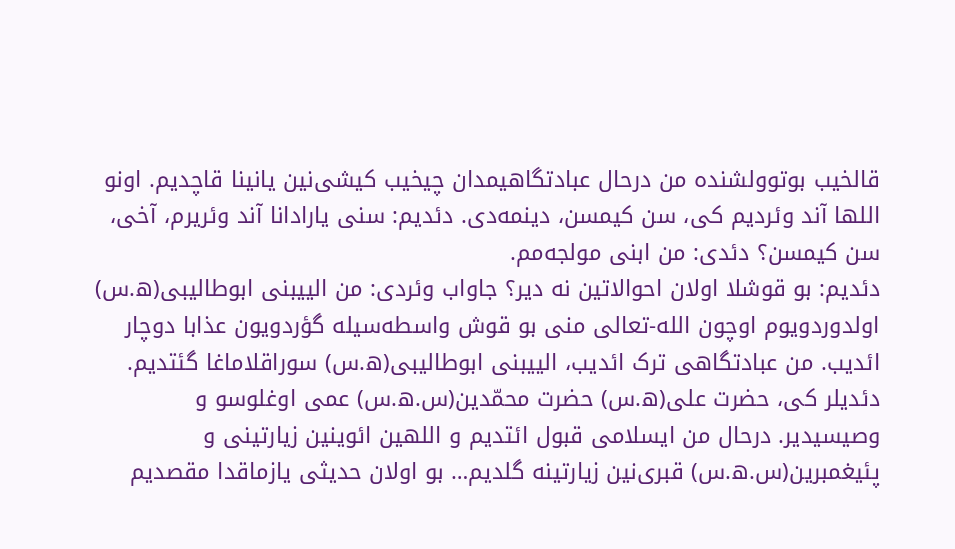قالخیب بوتوولشنده من درحال عبادتگاهیمدان چیخیب کیشی‌نین یانینا قاچدیم. اونو اللها آند وئردیم کی، سن کیمسن، دینمه‌دی. دئدیم: سنی یارادانا آند وئریرم، آخی، سن کیمسن؟ دئدی: من ابنی مولجه‌مم.
دئدیم: بو قوشلا اولان احوالاتین نه دیر؟ جاواب وئردی: من الییبنی ابوطالیبی(ه.س) اولدوردویوم اوچون الله-تعالی منی بو قوش واسطه‌‌سیله گؤردویون عذابا دوچار ائدیب. من عبادتگاهی ترک ائدیب، الییبنی ابوطالیبی(ه.س) سوراقلاماغا گئتدیم.
دئدیلر کی، حضرت علی(ه.س) حضرت محمّدین(س.ه.س) عمی اوغلوسو و وصیسیدیر. درحال من ایسلامی قبول ائتدیم و اللهین ائوینین زیارتینی و پئیغمبرین(س.ه.س) قبری‌نین زیارتینه گلدیم… بو اولان حدیثی یازماقدا مقصدیم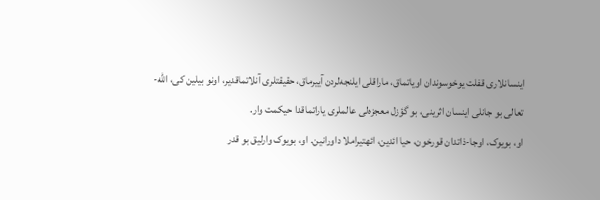اینسانلاری قفلت یوخوسوندان اویاتماق، ماراقلی ایلنجه‌لردن آییرماق، حقیقتلری آنلاتماقدیر، اونو بیلین کی، الله-تعالی بو جانلی اینسان اثرینی، بو گؤزل معجزه‌‌لی عالملری یاراتماقدا حیکمت وار.
او، بویوک، اوجا-ذاتدان قورخون، حیا ائدین، ائهتیراملا داورانین. او، بویوک وارلیق بو قدر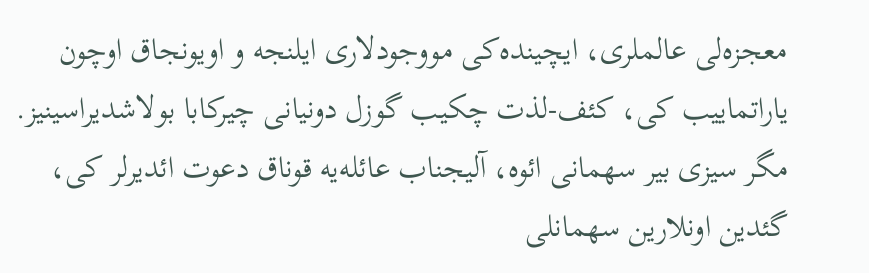معجزه‌‌لی عالملری، ایچینده‌کی مووجودلاری ایلنجه و اویونجاق اوچون یاراتماییب کی، کئف-لذت چکیب گوزل دونیانی چیرکابا بولاشدیراسینیز.
مگر سیزی بیر سهمانی ائوه، آلیجناب عائله‌‌یه قوناق دعوت ائدیرلر کی، گئدین اونلارین سهمانلی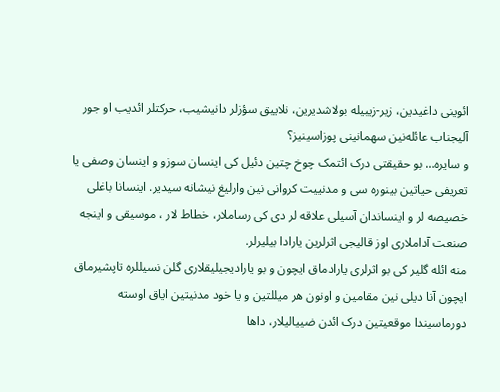ائوینی داغیدین، زیر-زیبیله بولاشدیرین، نلاییق سؤزلر دانیشیب، حرکتلر ائدیب او جور آلیجناب عائله‌‌نین سهمانینی پوزاسینیز؟
و سایره… بو حقیقتی درک ائتمک چوخ چتین دئیل کی اینسان سوزو و اینسان وصفی یا تعریفی حیاتین بینوره سی و مدنییت کروانی نین وارلیغ نیشانه سیدیر. اینسانا باغلی خصیصه لر و اینساندان آسیلی علاقه لر دی کی رساملار، خطاط لار ، موسیقی و اینجه صنعت آداملاری اوز قالیجی اثرلرین یارادا بیلیرلر.
منه ائله گلیر کی بو اثرلری یارادماق ایچون و بو یارادیجیلیقلاری گلن نسیللره تاپشیرماق ایچون آنا دیلی نین مقامین و اونون هر میللتین و یا خود مدنیتین ایاق اوسته دورماسیندا موقعیتین درک ائدن ضییالیلار، داها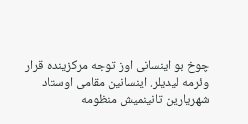چوخ بو اینسانی اوز توجه مرکزینده قرار وئرمه لیدیلر. اینسانین مقامی اوستاد شهریارین تانینمیش منظومه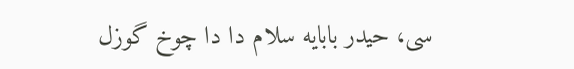سی، حیدر بابایه سلام دا دا چوخ گوزل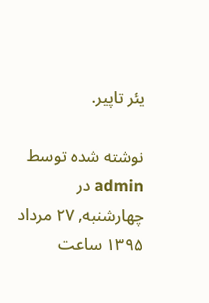یئر تاپیر.

نوشته شده توسط admin در چهارشنبه, ۲۷ مرداد ۱۳۹۵ ساعت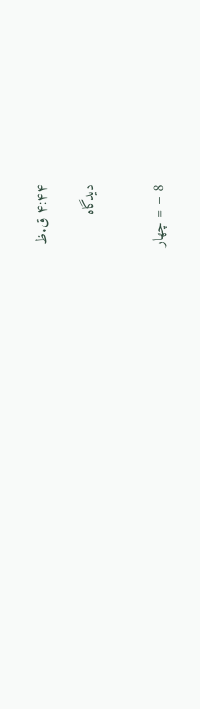۴:۴۴ ق.ظ

دیدگاه


8 − = چهار